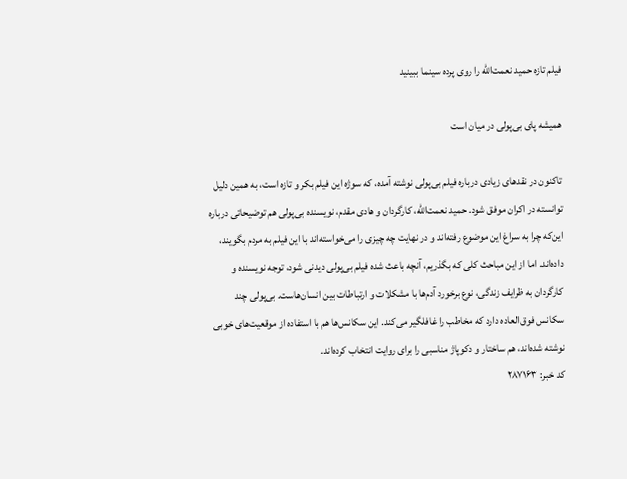فیلم تازه حمید نعمت‌الله را روی پرده سینما ببینید

همیشه پای بی‌پولی در میان است

تاکنون در نقدهای زیادی درباره فیلم بی‌پولی نوشته آمده، که سوژه این فیلم بکر و تازه است، به همین دلیل توانسته در اکران موفق شود. حمید نعمت‌الله، کارگردان و هادی مقدم، نویسنده بی‌پولی هم توضیحاتی درباره این‌که چرا به سراغ این موضوع رفته‌اند و در نهایت چه چیزی را می‌خواسته‌اند با این فیلم به مردم بگویند، داده‌اند. اما از این مباحث کلی که بگذریم، آنچه باعث شده فیلم بی‌پولی دیدنی شود، توجه نویسنده و کارگردان به ظرایف زندگی، نوع برخورد آدم‌ها با مشکلات و ارتباطات بین انسان‌هاست. بی‌پولی چند سکانس فوق‌العاده دارد که مخاطب را غافلگیر می‌کند. این سکانس‌ها هم با استفاده از موقعیت‌های خوبی نوشته شده‌اند، هم ساختار و دکوپاژ مناسبی را برای روایت انتخاب کرده‌اند.
کد خبر: ۲۸۷۱۶۳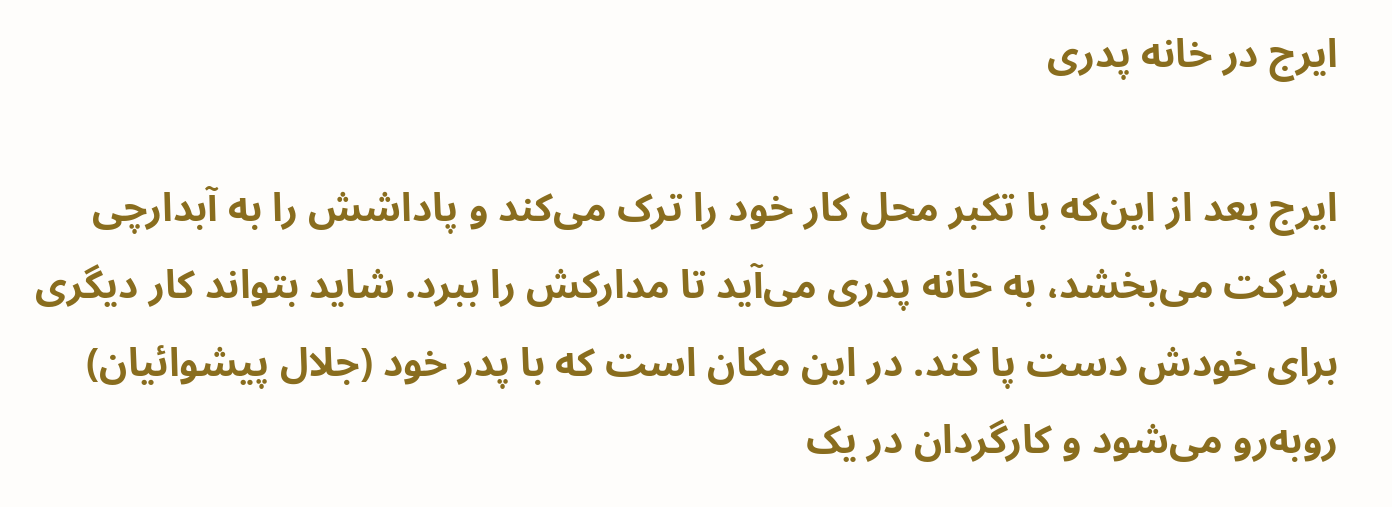ایرج در خانه پدری

ایرج بعد از این‌که با تکبر محل کار خود را ترک می‌کند و پاداشش را به آبدارچی شرکت می‌بخشد، به خانه پدری می‌آید تا مدارکش را ببرد. شاید بتواند کار دیگری برای خودش دست پا کند. در این مکان است که با پدر خود (جلال پیشوائیان) روبه‌رو می‌شود و کارگردان در یک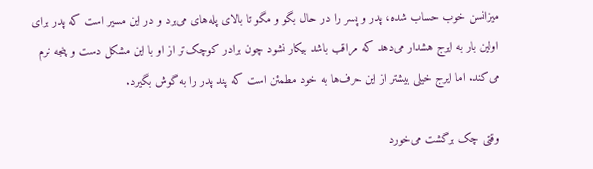میزانسن خوب حساب شده، پدر و پسر را در حال بگو و مگو تا بالای پله‌های می‌برد و در این مسیر است که پدر برای اولین بار به ایرج هشدار می‌دهد که مراقب باشد بیکار نشود چون برادر کوچک‌تر از او با این مشکل دست و پنجه نرم می‌کند. اما ایرج خیلی بیشتر از این حرف‌ها به خود مطمئن است که پند پدر را به گوش بگیرد.

وقتی چک برگشت می‌خورد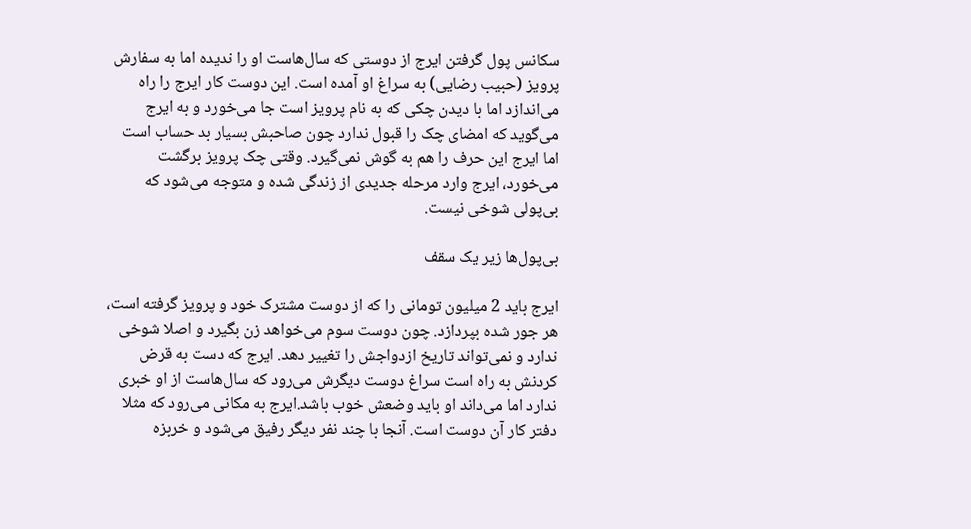سکانس پول گرفتن ایرج از دوستی که سال‌هاست او را ندیده اما به سفارش پرویز (حبیب رضایی) به سراغ او آمده است. این دوست کار ایرج را راه می‌اندازد اما با دیدن چکی که به نام پرویز است جا می‌خورد و به ایرج می‌گوید که امضای چک را قبول ندارد چون صاحبش بسیار بد حساب است اما ایرج این حرف را هم به گوش نمی‌گیرد. وقتی چک پرویز برگشت می‌خورد، ایرج وارد مرحله جدیدی از زندگی شده و متوجه می‌شود که بی‌پولی شوخی نیست.

بی‌پول‌ها زیر یک سقف

ایرج باید 2 میلیون تومانی را که از دوست مشترک خود و پرویز گرفته است، هر جور شده بپردازد. چون دوست سوم می‌خواهد زن بگیرد و اصلا شوخی ندارد و نمی‌تواند تاریخ ازدواجش را تغییر دهد. ایرج که دست به قرض کردنش به راه است سراغ دوست دیگرش می‌رود که سال‌هاست از او خبری ندارد اما می‌داند او باید وضعش خوب باشد.ایرج به مکانی می‌رود که مثلا دفتر کار آن دوست است. آنجا با چند نفر دیگر رفیق می‌شود و خربزه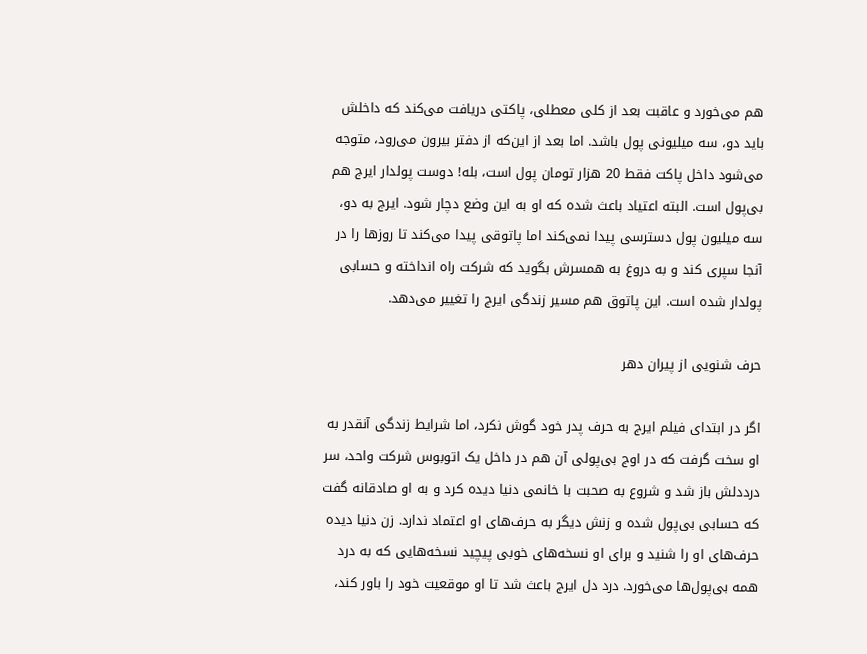هم می‌خورد و عاقبت بعد از کلی معطلی، پاکتی دریافت می‌کند که داخلش باید دو، سه میلیونی پول باشد. اما بعد از این‌که از دفتر بیرون می‌رود، متوجه می‌شود داخل پاکت فقط 20 هزار تومان پول است، بله! دوست پولدار ایرج هم بی‌پول است. البته اعتیاد باعث شده که او به این وضع دچار شود. ایرج به دو، سه میلیون پول دسترسی پیدا نمی‌کند اما پاتوقی پیدا می‌کند تا روزها را در آنجا سپری کند و به دروغ به همسرش بگوید که شرکت راه انداخته و حسابی پولدار شده است. این پاتوق هم مسیر زندگی ایرج را تغییر می‌دهد.

حرف شنویی از پیران دهر

اگر در ابتدای فیلم ایرج به حرف پدر خود گوش نکرد، اما شرایط زندگی آنقدر به او سخت گرفت که در اوج بی‌پولی آن هم در داخل یک اتوبوس شرکت واحد، سر درددلش باز شد و شروع به صحبت با خانمی‌ دنیا دیده کرد و به او صادقانه گفت که حسابی بی‌پول شده و زنش دیگر به حرف‌های او اعتماد ندارد. زن دنیا دیده حرف‌های او را شنید و برای او نسخه‌های خوبی پیچید نسخه‌هایی که به درد همه بی‌پول‌ها می‌خورد. درد دل ایرج باعث شد تا او موقعیت خود را باور کند،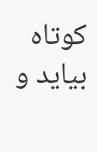کوتاه بیاید و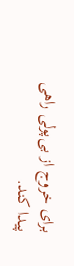برای خروج از بی‌پولی راهی پیدا کند.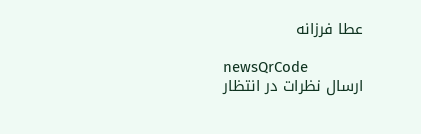عطا فرزانه

newsQrCode
ارسال نظرات در انتظار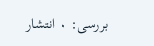بررسی: ۰ انتشار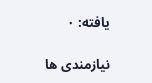یافته: ۰

نیازمندی ها